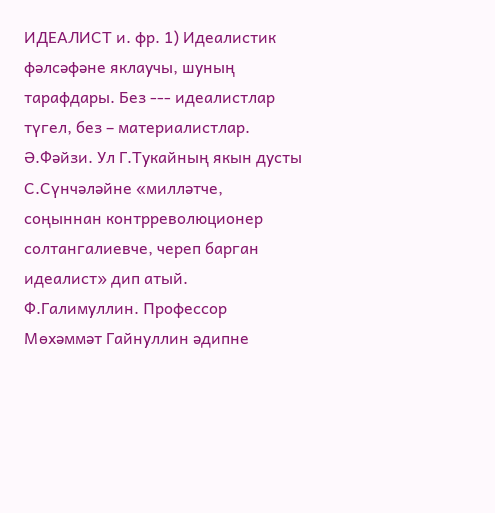ИДЕАЛИСТ и. фр. 1) Идеалистик фәлсәфәне яклаучы, шуның тарафдары. Без --- идеалистлар түгел, без – материалистлар. Ә.Фәйзи. Ул Г.Тукайның якын дусты С.Сүнчәләйне «милләтче, соңыннан контрреволюционер солтангалиевче, череп барган идеалист» дип атый. Ф.Галимуллин. Профессор Мөхәммәт Гайнуллин әдипне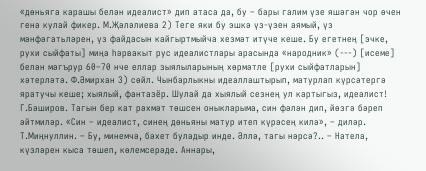«дөньяга карашы белән идеалист» дип атаса да, бу – бары галим үзе яшәгән чор өчен генә кулай фикер. М.Җәләлиева 2) Теге яки бу эшкә үз-үзен аямый, үз мәнфәгатьләрен, үз файдасын кайгыртмыйча хезмәт итүче кеше. Бу егетнең [эчке, рухи сыйфаты] миңа һәрвакыт рус идеалистлары арасында «народник» (---) [исеме] белән мәгърур 60–70 нче еллар зыялыларының хөрмәтле [рухи сыйфатларын] хәтерләтә. Ф.Әмирхан 3) сөйл. Чынбарлыкны идеаллаштырып, матурлап күрсәтергә яратучы кеше; хыялый, фантазёр. Шулай да хыялый сезнең ул картыгыз, идеалист! Г.Бәширов. Тагын бер кат рәхмәт төшсен оныкларыма, син фәлән дип, йөзгә бәреп әйтмиләр. «Син – идеалист, синең дөньяны матур итеп күрәсең килә», – диләр. Т.Миңнуллин. – Бу, минемчә, бәхет буладыр инде. Әллә, тагы нәрсә?.. – Натела, күзләрен кыса төшеп, көлемсерәде. Аннары,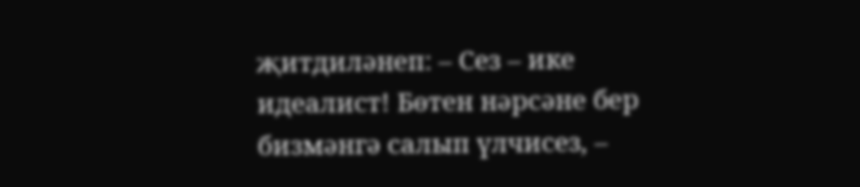җитдиләнеп: – Сез – ике идеалист! Бөтен нәрсәне бер бизмәнгә салып үлчисез, –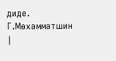диде. Г.Мөхәммәтшин |